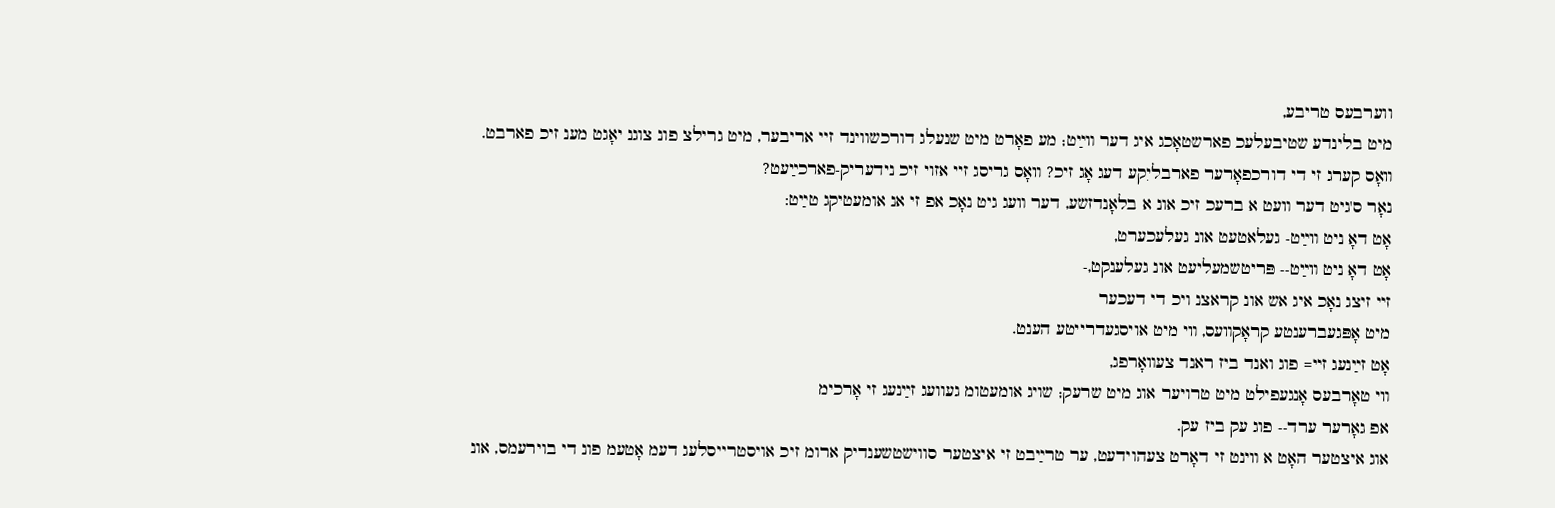ווערבעס טריבע,
מיט בלינדע שטיבעלעכ פארשטאָכג איג דער װײַט; מע פאָרט מיט שנעלג דורכשווינד זיי אריבער, מיט גרילצ פונ צוגנ יאָגט מענ זיכ פארבט.
װאָס קערג זי די דורכפאָרער פארבליִקע דעג אָג זיכ? װאָס גריסג זיי אזוי זיכ נידעריק-פארכײַעט?
נאָר ס'גיט דער װעט א ברעכ זיכ אונ א בלאָנדזשע, דער װעג גיט נאָכ אפ זי אנ אומעטיקג טײַט:
אָט דאָ ניט װײַט- געלאטעט אונ געלעכערט,
אָט דאָ ניט װײַט-- פּריטשמעליעט אונ געלענקט,-
זײ זיצג נאָכ איג אש אונ קראצנ ויכ די דעכער
מיט אָפּגעברענטע קראָקװעס, װי מיט אויסגעדרייטע הענט.
אָט זײַנעג זײ= פוג ואנד ביז ראנד צעװאָרפג,
װי טאָרבעס אָנגעפילט מיט טרויער אוג מיט שרעק; שויג אומעטומ געוועג זײַנעג זי אָרכימ
אפ גאָרער ערד-- פוג עק ביז עק.
אוג איצטער האָט א װינט זי דאָרט צעהוידעט, ער טרײַבט זי איצטער סווישטשענדיק ארומ זיכ אויסטרייסלעג דעמ אָטעמ פונ די בוירעמס, אונ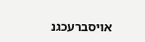אויסברעכגנ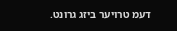דעמ טרויער ביזג גרונט.